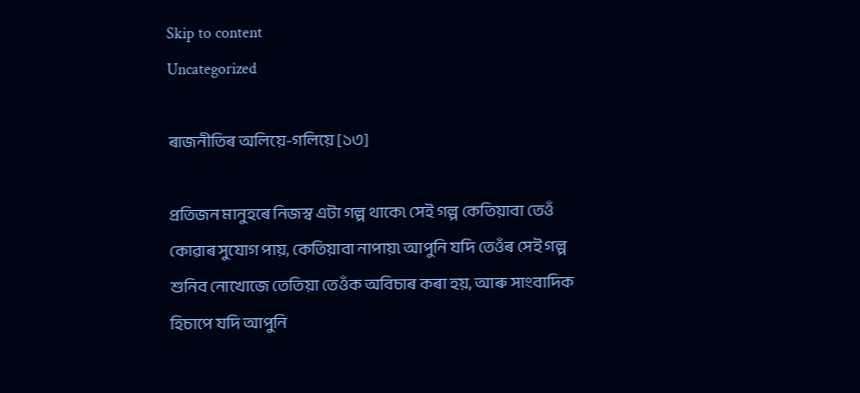Skip to content
Uncategorized

ৰাজনীতিৰ অলিয়ে-গলিয়ে [১৩]

প্ৰতিজন মানুহৰে নিজস্ব এটা গল্প থাকে৷ সেই গল্প কেতিয়াবা তেওঁ কোৱাৰ সুযোগ পায়, কেতিয়াবা নাপায়৷ আপুনি যদি তেওঁৰ সেই গল্প শুনিব নোখোজে তেতিয়া তেওঁক অবিচাৰ কৰা হয়, আৰু সাংবাদিক হিচাপে যদি আপুনি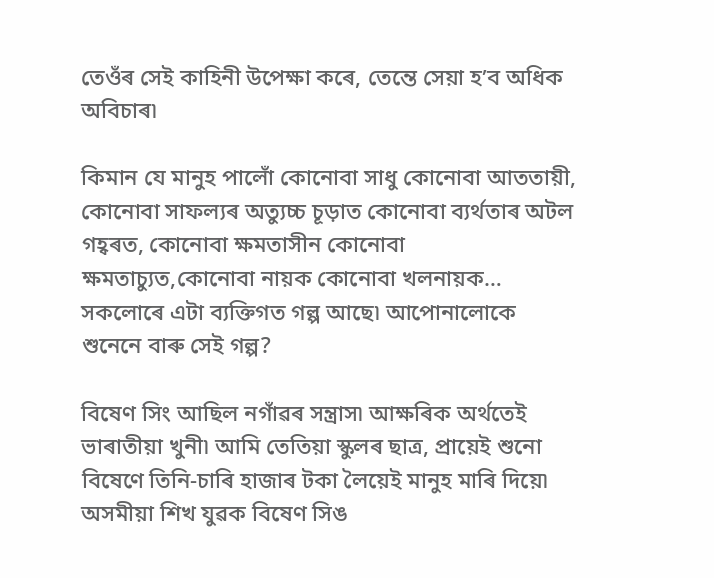তেওঁৰ সেই কাহিনী উপেক্ষা কৰে, তেন্তে সেয়া হ’ব অধিক অবিচাৰ৷

কিমান যে মানুহ পালোঁ কোনোবা সাধু কোনোবা আততায়ী, কোনোবা সাফল্যৰ অত্যুচ্চ চূড়াত কোনোবা ব্যৰ্থতাৰ অটল গহ্বৰত, কোনোবা ক্ষমতাসীন কোনোবা ক্ষমতাচ্যুত,কোনোবা নায়ক কোনোবা খলনায়ক… সকলোৰে এটা ব্যক্তিগত গল্প আছে৷ আপোনালোকে শুনেনে বাৰু সেই গল্প?

বিষেণ সিং আছিল নগাঁৱৰ সন্ত্ৰাস৷ আক্ষৰিক অৰ্থতেই ভাৰাতীয়া খুনী৷ আমি তেতিয়া স্কুলৰ ছাত্ৰ, প্ৰায়েই শুনো বিষেণে তিনি-চাৰি হাজাৰ টকা লৈয়েই মানুহ মাৰি দিয়ে৷ অসমীয়া শিখ যুৱক বিষেণ সিঙ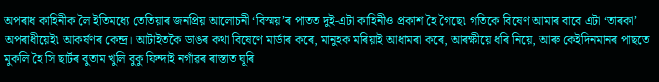অপৰাধ কাহিনীক লৈ ইতিমধ্যে তেতিয়াৰ জনপ্ৰিয় আলোচনী ‘বিস্ময়’ৰ পাতত দুই-এটা কাহিনীও প্ৰকাশ হৈ গৈছে৷ গতিকে বিষেণ আমাৰ বাবে এটা ‘তাৰকা’ অপৰাধীয়েই৷ আকৰ্ষণৰ কেন্দ্ৰ। আটাইতকৈ ডাঙৰ কথা বিষেণে মাৰ্ডাৰ কৰে, মানুহক মৰিয়াই আধামৰা কৰে, আৰক্ষীয়ে ধৰি নিয়ে, আৰু কেইদিনমানৰ পাছতে মুকলি হৈ সি ছাৰ্টৰ বুতাম খুলি বুকু ফিন্দাই নগাঁৱৰ ৰাস্তাত ঘূৰি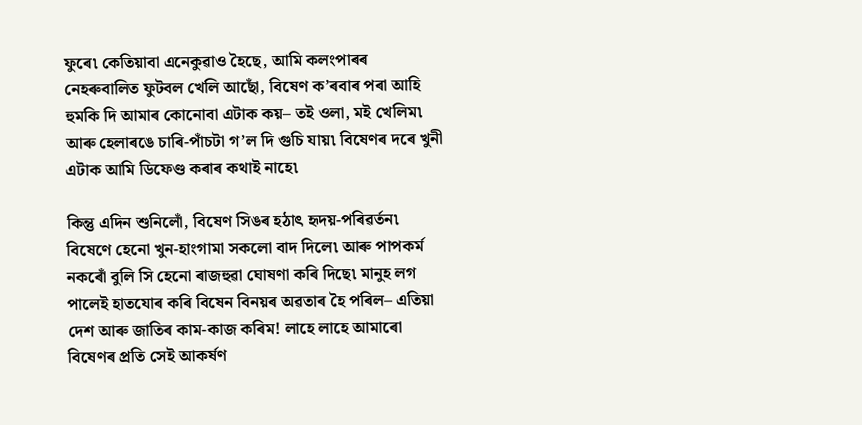ফুৰে৷ কেতিয়াবা এনেকুৱাও হৈছে, আমি কলংপাৰৰ নেহৰুবালিত ফুটবল খেলি আছোঁ, বিষেণ ক’ৰবাৰ পৰা আহি হুমকি দি আমাৰ কোনোবা এটাক কয়– তই ওলা, মই খেলিম৷ আৰু হেলাৰঙে চাৰি-পাঁচটা গ’ল দি গুচি যায়৷ বিষেণৰ দৰে খুনী এটাক আমি ডিফেণ্ড কৰাৰ কথাই নাহে৷

কিন্তু এদিন শুনিলোঁ, বিষেণ সিঙৰ হঠাৎ হৃদয়-পৰিৱৰ্তন৷ বিষেণে হেনো খুন-হাংগামা সকলো বাদ দিলে৷ আৰু পাপকৰ্ম নকৰোঁ বুলি সি হেনো ৰাজহুৱা ঘোষণা কৰি দিছে৷ মানুহ লগ পালেই হাতযোৰ কৰি বিষেন বিনয়ৰ অৱতাৰ হৈ পৰিল– এতিয়া দেশ আৰু জাতিৰ কাম-কাজ কৰিম! লাহে লাহে আমাৰো বিষেণৰ প্ৰতি সেই আকৰ্ষণ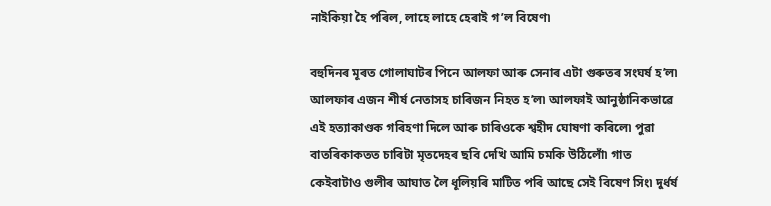নাইকিয়া হৈ পৰিল, লাহে লাহে হেৰাই গ’ল বিষেণ৷

বহুদিনৰ মূৰত গোলাঘাটৰ পিনে আলফা আৰু সেনাৰ এটা গুৰুতৰ সংঘৰ্ষ হ’ল৷ আলফাৰ এজন শীৰ্ষ নেতাসহ চাৰিজন নিহত হ’ল৷ আলফাই আনুষ্ঠানিকভাৱে এই হত্যাকাণ্ডক গৰিহণা দিলে আৰু চাৰিওকে শ্বহীদ ঘোষণা কৰিলে৷ পুৱা বাতৰিকাকতত চাৰিটা মৃতদেহৰ ছবি দেখি আমি চমকি উঠিলোঁ৷ গাত কেইবাটাও গুলীৰ আঘাত লৈ ধূলিয়ৰি মাটিত পৰি আছে সেই বিষেণ সিং৷ দুৰ্ধৰ্ষ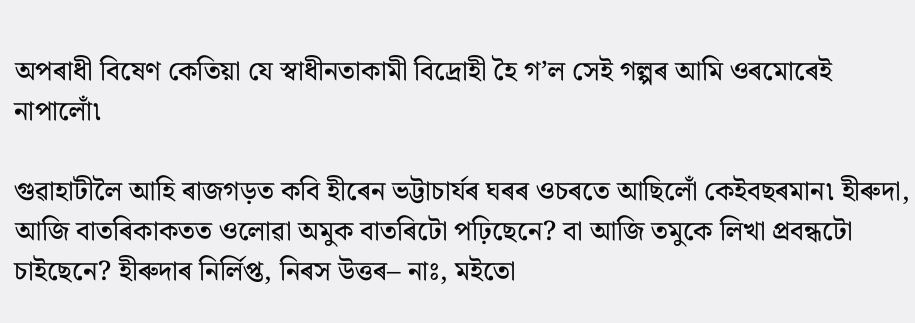অপৰাধী বিষেণ কেতিয়া যে স্বাধীনতাকামী বিদ্ৰোহী হৈ গ’ল সেই গল্পৰ আমি ওৰমোৰেই নাপালোঁ৷

গুৱাহাটীলৈ আহি ৰাজগড়ত কবি হীৰেন ভট্টাচাৰ্যৰ ঘৰৰ ওচৰতে আছিলোঁ কেইবছৰমান৷ হীৰুদা, আজি বাতৰিকাকতত ওলোৱা অমুক বাতৰিটো পঢ়িছেনে? বা আজি তমুকে লিখা প্ৰবন্ধটো চাইছেনে? হীৰুদাৰ নিৰ্লিপ্ত, নিৰস উত্তৰ– নাঃ, মইতো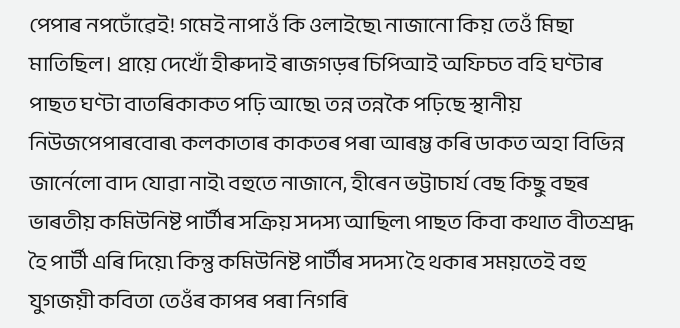পেপাৰ নপঢোঁৱেই! গমেই নাপাওঁ কি ওলাইছে৷ নাজানো কিয় তেওঁ মিছা মাতিছিল। প্ৰায়ে দেখোঁ হীৰুদাই ৰাজগড়ৰ চিপিআই অফিচত বহি ঘণ্টাৰ পাছত ঘণ্টা বাতৰিকাকত পঢ়ি আছে৷ তন্ন তন্নকৈ পঢ়িছে স্থানীয় নিউজপেপাৰবোৰ৷ কলকাতাৰ কাকতৰ পৰা আৰম্ভ কৰি ডাকত অহা বিভিন্ন জাৰ্নেলো বাদ যোৱা নাই৷ বহুতে নাজানে, হীৰেন ভট্টাচাৰ্য বেছ কিছু বছৰ ভাৰতীয় কমিউনিষ্ট পাৰ্টীৰ সক্ৰিয় সদস্য আছিল৷ পাছত কিবা কথাত বীতশ্ৰদ্ধ হৈ পাৰ্টী এৰি দিয়ে৷ কিন্তু কমিউনিষ্ট পাৰ্টীৰ সদস্য হৈ থকাৰ সময়তেই বহু যুগজয়ী কবিতা তেওঁৰ কাপৰ পৰা নিগৰি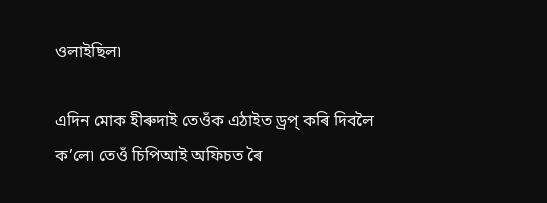ওলাইছিল৷

এদিন মোক হীৰুদাই তেওঁক এঠাইত ড্ৰপ্‌ কৰি দিবলৈ ক’লে৷ তেওঁ চিপিআই অফিচত ৰৈ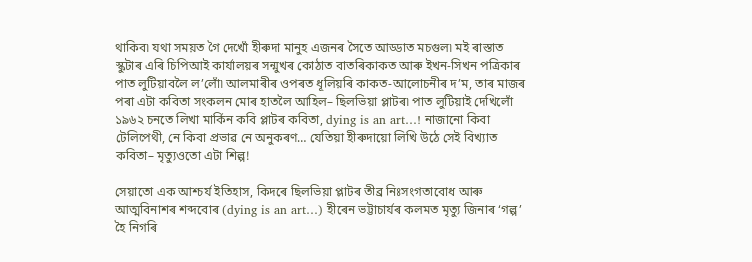থাকিব৷ যথা সময়ত গৈ দেখোঁ হীৰুদা মানুহ এজনৰ সৈতে আড্ডাত মচগুল৷ মই ৰাস্তাত স্কুটাৰ এৰি চিপিআই কাৰ্যালয়ৰ সন্মুখৰ কোঠাত বাতৰিকাকত আৰু ইখন-সিখন পত্ৰিকাৰ পাত লুটিয়াবলৈ ল’লোঁ৷ আলমাৰীৰ ওপৰত ধূলিয়ৰি কাকত-আলোচনীৰ দ’ম, তাৰ মাজৰ পৰা এটা কবিতা সংকলন মোৰ হাতলৈ আহিল– ছিলভিয়া প্লাটৰ৷ পাত লুটিয়াই দেখিলোঁ ১৯৬২ চনতে লিখা মাৰ্কিন কবি প্লাটৰ কবিতা, dying is an art…! নাজানো কিবা টেলিপেথী, নে কিবা প্ৰভাৱ নে অনুকৰণ… যেতিয়া হীৰুদায়ো লিখি উঠে সেই বিখ্যাত কবিতা– মৃত্যুওতো এটা শিল্প!

সেয়াতো এক আশ্চৰ্য ইতিহাস, কিদৰে ছিলভিয়া প্লাটৰ তীব্ৰ নিঃসংগতাবোধ আৰু আত্মবিনাশৰ শব্দবোৰ (dying is an art…) হীৰেন ভট্টাচাৰ্যৰ কলমত মৃত্যু জিনাৰ ‘গল্প’ হৈ নিগৰি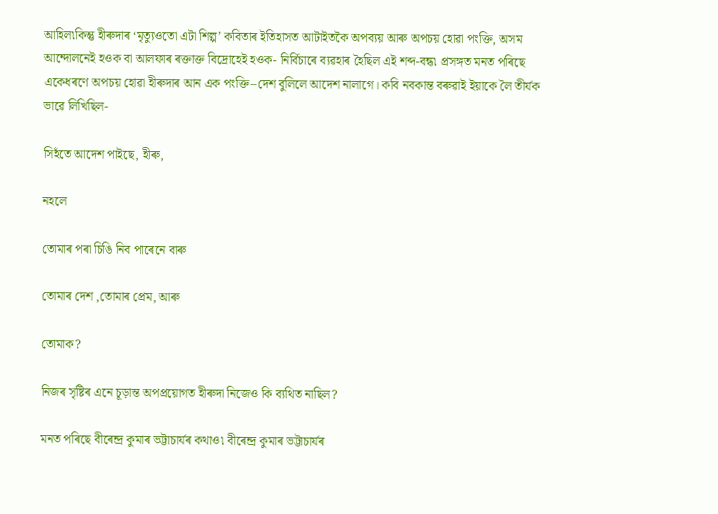আহিল৷কিন্তু হীৰুদাৰ ‘মৃত্যুওতো এটা শিল্প’ কবিতাৰ ইতিহাসত আটাইতকৈ অপব্যয় আৰু অপচয় হোৱা পংক্তি, অসম আন্দোলনেই হওক বা আলফাৰ ৰক্তাক্ত বিদ্ৰোহেই হওক- নিৰ্বিচাৰে ব্যৱহাৰ হৈছিল এই শব্দ-বন্ধ৷ প্ৰসঙ্গত মনত পৰিছে একেধৰণে অপচয় হোৱা হীৰুদাৰ আন এক পংক্তি–দেশ বুলিলে আদেশ নালাগে। কবি নবকান্ত বৰুৱাই ইয়াকে লৈ তীৰ্যক ভাৱে লিখিছিল-

সিহঁতে আদেশ পাইছে, হীৰু,

নহলে

তোমাৰ পৰা চিঙি নিব পাৰেনে বাৰু

তোমাৰ দেশ ,তোমাৰ প্ৰেম, আৰু

তোমাক?

নিজৰ সৃষ্টিৰ এনে চূড়ান্ত অপপ্ৰয়োগত হীৰুদা নিজেও কি ব্যথিত নাছিল?

মনত পৰিছে বীৰেন্দ্ৰ কুমাৰ ভট্টাচাৰ্যৰ কথাও৷ বীৰেন্দ্ৰ কুমাৰ ভট্টাচাৰ্যৰ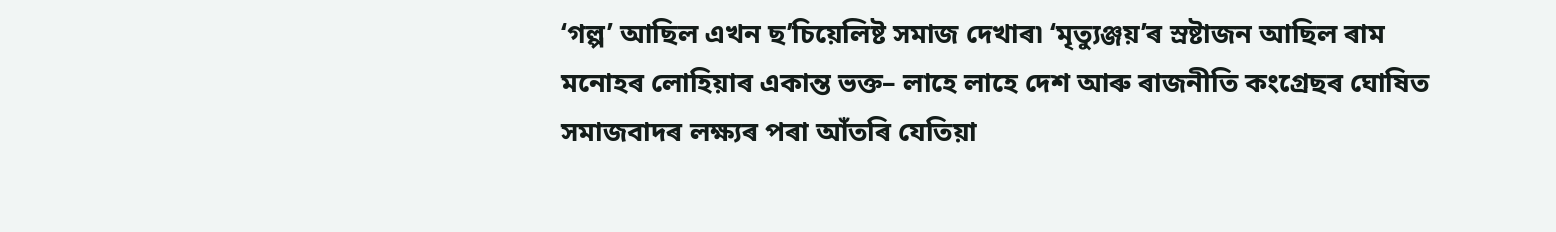‘গল্প’ আছিল এখন ছ’চিয়েলিষ্ট সমাজ দেখাৰ৷ ‘মৃত্যুঞ্জয়’ৰ স্ৰষ্টাজন আছিল ৰাম মনোহৰ লোহিয়াৰ একান্ত ভক্ত– লাহে লাহে দেশ আৰু ৰাজনীতি কংগ্ৰেছৰ ঘোষিত সমাজবাদৰ লক্ষ্যৰ পৰা আঁতৰি যেতিয়া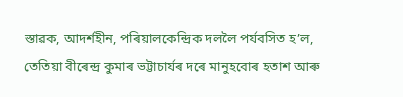স্তাৱক, আদৰ্শহীন, পৰিয়ালকেন্দ্ৰিক দললৈ পৰ্যবসিত হ’ল, তেতিয়া বীৰেন্দ্ৰ কুমাৰ ভট্টাচাৰ্যৰ দৰে মানুহবোৰ হতাশ আৰু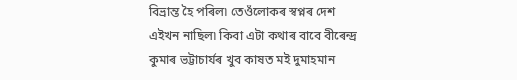বিভ্ৰান্ত হৈ পৰিল৷ তেওঁলোকৰ স্বপ্নৰ দেশ এইখন নাছিল৷ কিবা এটা কথাৰ বাবে বীৰেন্দ্ৰ কুমাৰ ভট্টাচাৰ্যৰ খুব কাষত মই দুমাহমান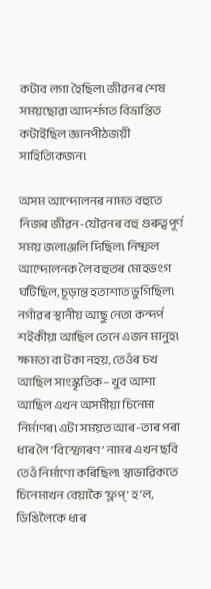কটাব লগা হৈছিল৷ জীৱনৰ শেষ সময়ছোৱা আদৰ্শগত বিভ্ৰান্তিত কটাইছিল জ্ঞানপীঠজয়ী সাহিত্যিকজন৷

অসম আন্দোলনৰ নামত বহুতে নিজৰ জীৱন-যৌৱনৰ বহু গুৰুত্বপূৰ্ণ সময় জলাঞ্জলি দিছিল৷ নিষ্ফল আন্দোলনক লৈ বহুতৰ মোহভংগ ঘটিছিল, চূড়ান্ত হতাশাত ভুগিছিল৷ নগাঁৱৰ স্থানীয় আছু নেতা কন্দৰ্প শইকীয়া আছিল তেনে এজন মানুহ৷ ক্ষমতা বা টকা নহয়, তেওঁৰ চখ আছিল সাংস্কৃতিক– খুব আশা আছিল এখন অসমীয়া চিনেমা নিৰ্মাণৰ৷ এটা সময়ত আৰ-তাৰ পৰা ধাৰ লৈ ‘বিস্ফোৰণ’ নামৰ এখন ছবি তেওঁ নিৰ্মাণো কৰিছিল৷ স্বাভাৱিকতে চিনেমাখন বেয়াকৈ ‘ফ্লপ্‌’ হ’ল, ডিঙিলৈকে ধাৰ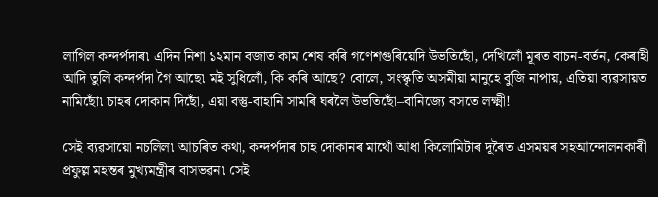লাগিল কন্দৰ্পদাৰ৷ এদিন নিশা ১২মান বজাত কাম শেষ কৰি গণেশগুৰিয়েদি উভতিছোঁ, দেখিলোঁ মূৰত বাচন-বৰ্তন, কেৰাহী আদি তুলি কন্দৰ্পদা গৈ আছে৷ মই সুধিলোঁ, কি কৰি আছে? বোলে, সংস্কৃতি অসমীয়া মানুহে বুজি নাপায়, এতিয়া ব্যৱসায়ত নামিছোঁ৷ চাহৰ দোকান দিছোঁ, এয়া বস্তু-বাহানি সামৰি ঘৰলৈ উভতিছোঁ–বানিজ্যে বসতে লক্ষ্মী!

সেই ব্যৱসায়ো নচলিল৷ আচৰিত কথা, কন্দৰ্পদাৰ চাহ দোকানৰ মাথোঁ আধা কিলোমিটাৰ দূৰৈত এসময়ৰ সহআন্দোলনকাৰী প্ৰফুল্ল মহন্তৰ মুখ্যমন্ত্ৰীৰ বাসভৱন৷ সেই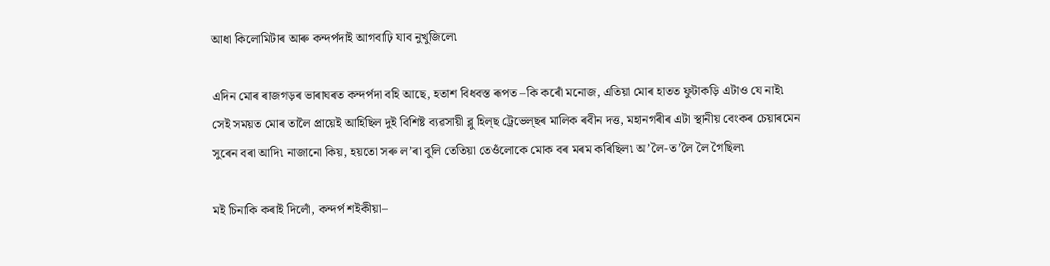আধা কিলোমিটাৰ আৰু কন্দৰ্পদাই আগবাঢ়ি যাব নুখুজিলে৷

এদিন মোৰ ৰাজগড়ৰ ভাৰাঘৰত কন্দৰ্পদা বহি আছে, হতাশ বিধবস্ত ৰূপত –কি কৰোঁ মনোজ, এতিয়া মোৰ হাতত ফুটাকড়ি এটাও যে নাই৷ সেই সময়ত মোৰ তালৈ প্ৰায়েই আহিছিল দুই বিশিষ্ট ব্যৱসায়ী ব্লু হিল্‌ছ ট্ৰেভেল্‌ছৰ মালিক ৰবীন দত্ত, মহানগৰীৰ এটা স্থানীয় বেংকৰ চেয়াৰমেন সুৰেন বৰা আদি৷ নাজানো কিয়, হয়তো সৰু ল’ৰা বুলি তেতিয়া তেওঁলোকে মোক বৰ মৰম কৰিছিল৷ অ’লৈ-ত’লৈ লৈ গৈছিল৷

মই চিনাকি কৰাই দিলোঁ, কন্দৰ্প শইকীয়া–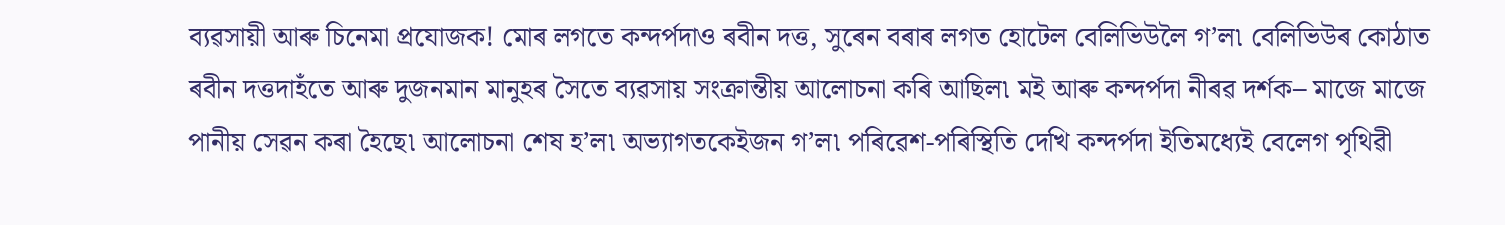ব্যৱসায়ী আৰু চিনেমা প্ৰযোজক! মোৰ লগতে কন্দৰ্পদাও ৰবীন দত্ত, সুৰেন বৰাৰ লগত হোটেল বেলিভিউলৈ গ’ল৷ বেলিভিউৰ কোঠাত ৰবীন দত্তদাহঁতে আৰু দুজনমান মানুহৰ সৈতে ব্যৱসায় সংক্ৰান্তীয় আলোচনা কৰি আছিল৷ মই আৰু কন্দৰ্পদা নীৰৱ দৰ্শক– মাজে মাজে পানীয় সেৱন কৰা হৈছে৷ আলোচনা শেষ হ’ল৷ অভ্যাগতকেইজন গ’ল৷ পৰিৱেশ-পৰিস্থিতি দেখি কন্দৰ্পদা ইতিমধ্যেই বেলেগ পৃথিৱী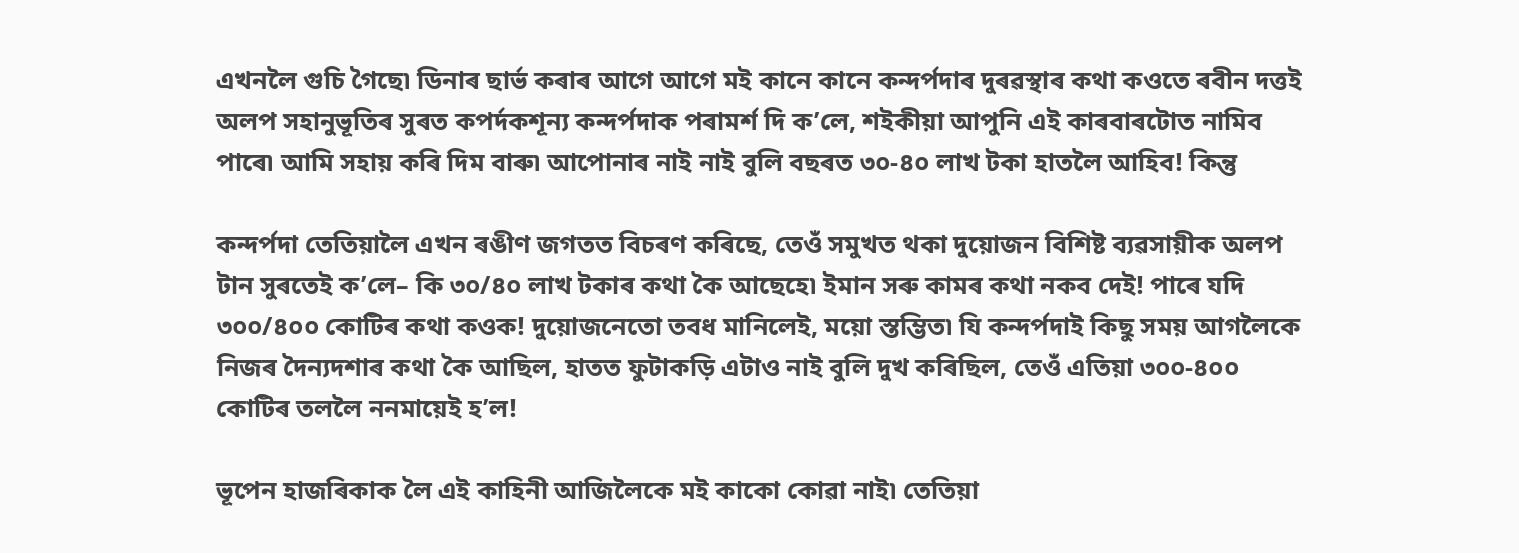এখনলৈ গুচি গৈছে৷ ডিনাৰ ছাৰ্ভ কৰাৰ আগে আগে মই কানে কানে কন্দৰ্পদাৰ দুৰৱস্থাৰ কথা কওতে ৰবীন দত্তই অলপ সহানুভূতিৰ সুৰত কপৰ্দকশূন্য কন্দৰ্পদাক পৰামৰ্শ দি ক’লে, শইকীয়া আপুনি এই কাৰবাৰটোত নামিব পাৰে৷ আমি সহায় কৰি দিম বাৰু৷ আপোনাৰ নাই নাই বুলি বছৰত ৩০-৪০ লাখ টকা হাতলৈ আহিব! কিন্তু

কন্দৰ্পদা তেতিয়ালৈ এখন ৰঙীণ জগতত বিচৰণ কৰিছে, তেওঁ সমুখত থকা দুয়োজন বিশিষ্ট ব্যৱসায়ীক অলপ টান সুৰতেই ক’লে– কি ৩০/৪০ লাখ টকাৰ কথা কৈ আছেহে৷ ইমান সৰু কামৰ কথা নকব দেই! পাৰে যদি ৩০০/৪০০ কোটিৰ কথা কওক! দুয়োজনেতো তবধ মানিলেই, ময়ো স্তম্ভিত৷ যি কন্দৰ্পদাই কিছু সময় আগলৈকে নিজৰ দৈন্যদশাৰ কথা কৈ আছিল, হাতত ফুটাকড়ি এটাও নাই বুলি দুখ কৰিছিল, তেওঁ এতিয়া ৩০০-৪০০ কোটিৰ তললৈ ননমায়েই হ’ল!

ভূপেন হাজৰিকাক লৈ এই কাহিনী আজিলৈকে মই কাকো কোৱা নাই৷ তেতিয়া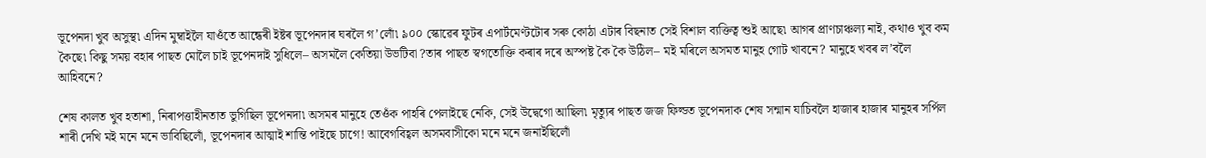ভূপেনদা খুব অসুস্থ৷ এদিন মুম্বাইলৈ যাওঁতে আন্ধেৰী ইষ্টৰ ভূপেনদাৰ ঘৰলৈ গ’লোঁ৷ ৯০০ স্কোৱেৰ ফুটৰ এপাৰ্টমেণ্টটোৰ সৰু কোঠা এটাৰ বিছনাত সেই বিশাল ব্যক্তিত্ব শুই আছে৷ আগৰ প্ৰাণচাঞ্চল্য নাই, কথাও খুব কম কৈছে৷ কিছু সময় বহাৰ পাছত মোলৈ চাই ভূপেনদাই সুধিলে– অসমলৈ কেতিয়া উভটিবা ?তাৰ পাছত স্বগতোক্তি কৰাৰ দৰে অস্পষ্ট কৈ কৈ উঠিল– মই মৰিলে অসমত মানুহ গোট খাবনে? মানুহে খবৰ ল’বলৈ আহিবনে?

শেষ কালত খুব হতাশা, নিৰাপত্তাহীনতাত ভুগিছিল ভূপেনদা৷ অসমৰ মানুহে তেওঁক পাহৰি পেলাইছে নেকি, সেই উদ্বেগো আছিল৷ মৃত্যুৰ পাছত জজ ফিল্ডত ভূপেনদাক শেষ সন্মান যাচিবলৈ হাজাৰ হাজাৰ মানুহৰ সৰ্পিল শাৰী দেখি মই মনে মনে ভাবিছিলোঁ, ভূপেনদাৰ আত্মাই শান্তি পাইছে চাগে! আবেগবিহ্বল অসমবাসীকো মনে মনে জনাইছিলোঁ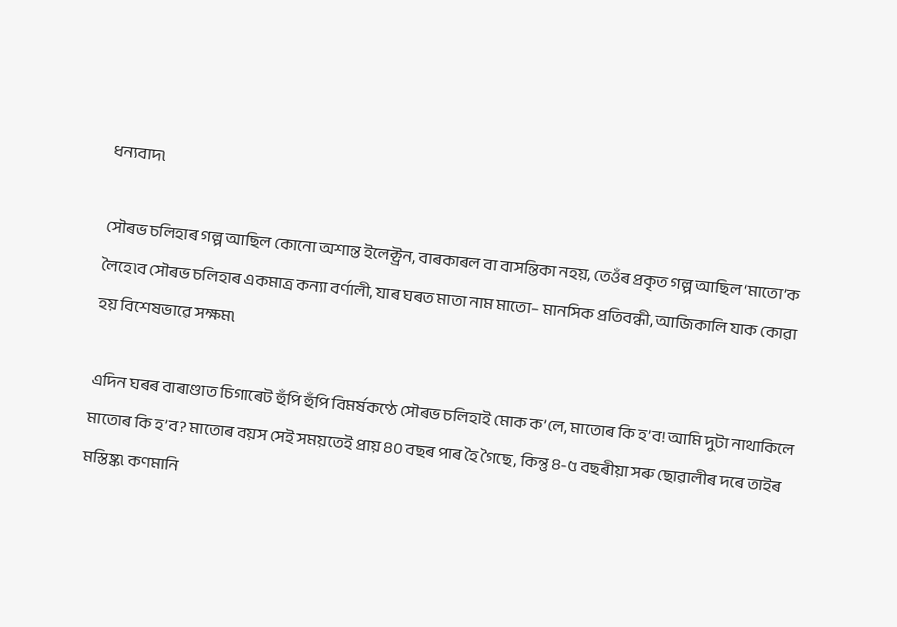ধন্যবাদ৷

সৌৰভ চলিহাৰ গল্প আছিল কোনো অশান্ত ইলেক্ট্ৰন, বাৰকাৰল বা বাসন্তিকা নহয়, তেওঁৰ প্ৰকৃত গল্প আছিল ‘মাতো’ক লৈহে৷ব সৌৰভ চলিহাৰ একমাত্ৰ কন্যা বৰ্ণালী, যাৰ ঘৰত মাতা নাম মাতো– মানসিক প্ৰতিবন্ধী, আজিকালি যাক কোৱা হয় বিশেষভাৱে সক্ষম৷

এদিন ঘৰৰ বাৰাণ্ডাত চিগাৰেট হুঁপি হুঁপি বিমৰ্ষকণ্ঠে সৌৰভ চলিহাই মোক ক’লে, মাতোৰ কি হ’ব! আমি দুটা নাথাকিলে মাতোৰ কি হ’ব? মাতোৰ বয়স সেই সময়তেই প্ৰায় ৪০ বছৰ পাৰ হৈ গৈছে, কিন্তু ৪-৫ বছৰীয়া সৰু ছোৱালীৰ দৰে তাইৰ মস্তিষ্ক৷ কণমানি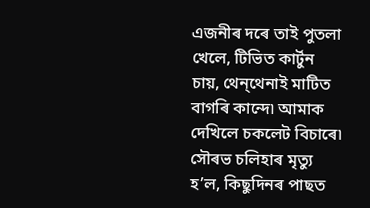এজনীৰ দৰে তাই পুতলা খেলে, টিভিত কাৰ্টুন চায়, থেন্‌থেনাই মাটিত বাগৰি কান্দে৷ আমাক দেখিলে চকলেট বিচাৰে৷ সৌৰভ চলিহাৰ মৃত্যু হ’ল, কিছুদিনৰ পাছত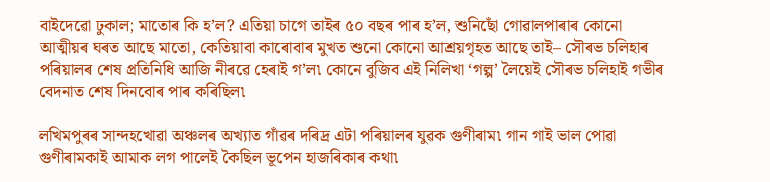বাইদেৱো ঢুকাল; মাতোৰ কি হ’ল? এতিয়া চাগে তাইৰ ৫০ বছৰ পাৰ হ’ল, শুনিছোঁ গোৱালপাৰাৰ কোনো আত্মীয়ৰ ঘৰত আছে মাতো, কেতিয়াবা কাৰোবাৰ মুখত শুনো কোনো আশ্ৰয়গৃহত আছে তাই– সৌৰভ চলিহাৰ পৰিয়ালৰ শেষ প্ৰতিনিধি আজি নীৰৱে হেৰাই গ’ল৷ কোনে বুজিব এই নিলিখা ‘গল্প’ লৈয়েই সৌৰভ চলিহাই গভীৰ বেদনাত শেষ দিনবোৰ পাৰ কৰিছিল৷

লখিমপুৰৰ সান্দহখোৱা অঞ্চলৰ অখ্যাত গাঁৱৰ দৰিদ্ৰ এটা পৰিয়ালৰ যুৱক গুণীৰাম৷ গান গাই ভাল পোৱা গুণীৰামকাই আমাক লগ পালেই কৈছিল ভূপেন হাজৰিকাৰ কথা৷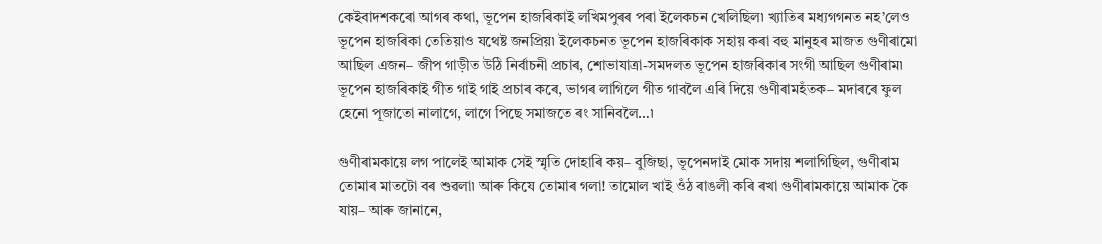কেইবাদশকৰো আগৰ কথা, ভূপেন হাজৰিকাই লখিমপুৰৰ পৰা ইলেকচন খেলিছিল৷ খ্যাতিৰ মধ্যগগনত নহ’লেও ভূপেন হাজৰিকা তেতিয়াও যথেষ্ট জনপ্ৰিয়৷ ইলেকচনত ভূপেন হাজৰিকাক সহায় কৰা বহু মানুহৰ মাজত গুণীৰামো আছিল এজন– জীপ গাড়ীত উঠি নিৰ্বাচনী প্ৰচাৰ, শোভাযাত্ৰা-সমদলত ভূপেন হাজৰিকাৰ সংগী আছিল গুণীৰাম৷ ভূপেন হাজৰিকাই গীত গাই গাই প্ৰচাৰ কৰে, ভাগৰ লাগিলে গীত গাবলৈ এৰি দিয়ে গুণীৰামহঁতক– মদাৰৰে ফুল হেনো পূজাতো নালাগে, লাগে পিছে সমাজতে ৰং সানিবলৈ…৷

গুণীৰামকায়ে লগ পালেই আমাক সেই স্মৃতি দোহাৰি কয়– বুজিছা, ভূপেনদাই মোক সদায় শলাগিছিল, গুণীৰাম তোমাৰ মাতটো বৰ শুৱলা৷ আৰু কিযে তোমাৰ গলা! তামোল খাই ওঁঠ ৰাঙলী কৰি ৰখা গুণীৰামকায়ে আমাক কৈ যায়– আৰু জানানে,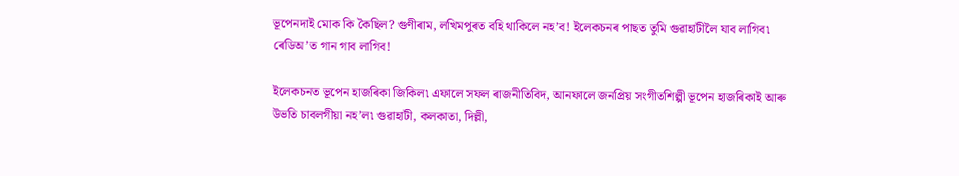ভূপেনদাই মোক কি কৈছিল? গুণীৰাম, লখিমপুৰত বহি থাকিলে নহ’ব! ইলেকচনৰ পাছত তুমি গুৱাহাটীলৈ যাব লাগিব৷ ৰেডিঅ’ত গান গাব লাগিব!

ইলেকচনত ভূপেন হাজৰিকা জিকিল৷ এফালে সফল ৰাজনীতিবিদ, আনফালে জনপ্ৰিয় সংগীতশিল্পী ভূপেন হাজৰিকাই আৰু উভতি চাবলগীয়া নহ’ল৷ গুৱাহাটী, কলকাতা, দিল্লী,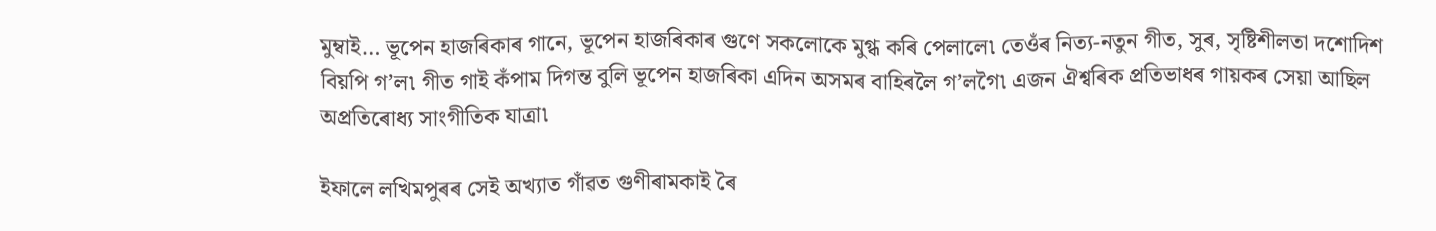মুম্বাই… ভূপেন হাজৰিকাৰ গানে, ভূপেন হাজৰিকাৰ গুণে সকলোকে মুগ্ধ কৰি পেলালে৷ তেওঁৰ নিত্য-নতুন গীত, সুৰ, সৃষ্টিশীলতা দশোদিশ বিয়পি গ’ল৷ গীত গাই কঁপাম দিগন্ত বুলি ভূপেন হাজৰিকা এদিন অসমৰ বাহিৰলৈ গ’লগৈ৷ এজন ঐশ্বৰিক প্ৰতিভাধৰ গায়কৰ সেয়া আছিল অপ্ৰতিৰোধ্য সাংগীতিক যাত্ৰা৷

ইফালে লখিমপুৰৰ সেই অখ্যাত গাঁৱত গুণীৰামকাই ৰৈ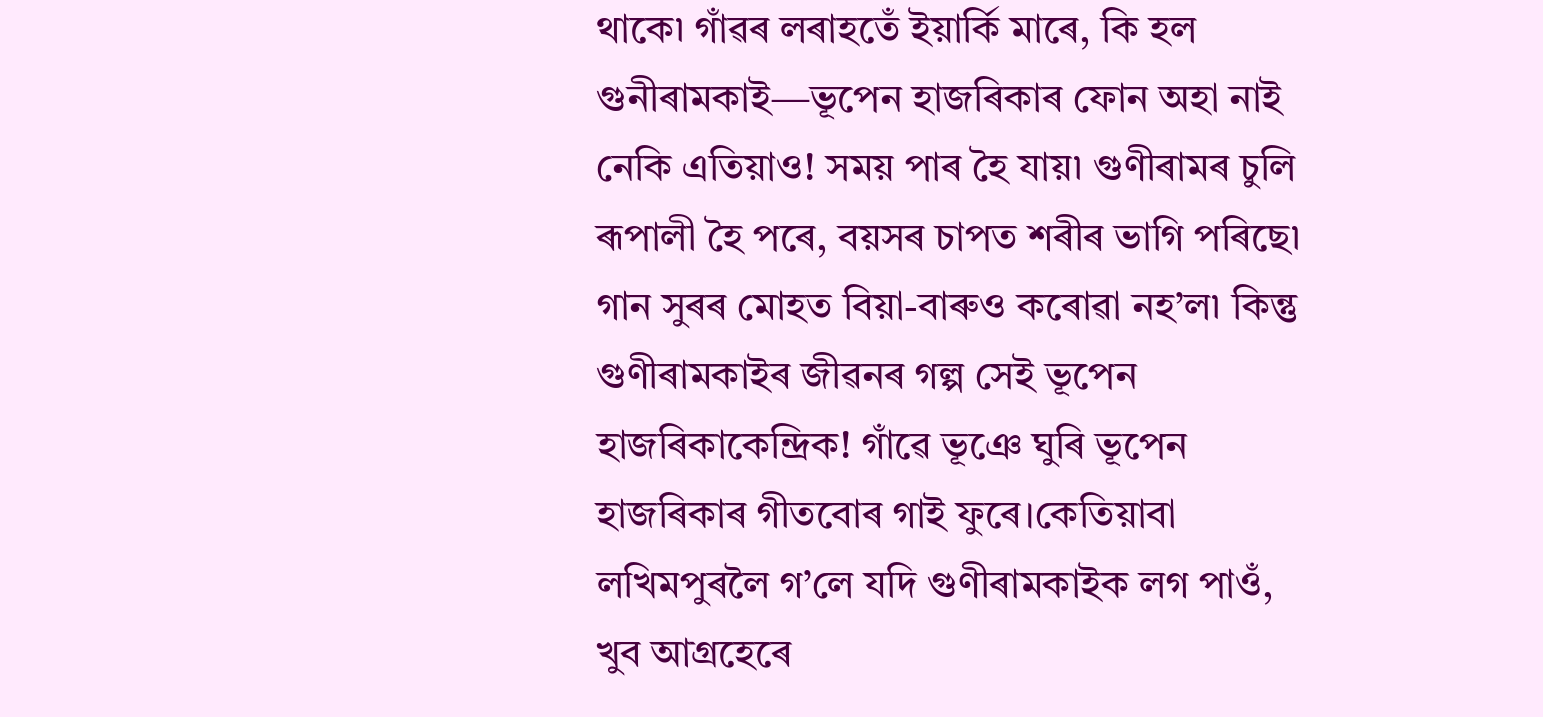থাকে৷ গাঁৱৰ লৰাহতেঁ ইয়াৰ্কি মাৰে, কি হল গুনীৰামকাই—ভূপেন হাজৰিকাৰ ফোন অহা নাই নেকি এতিয়াও! সময় পাৰ হৈ যায়৷ গুণীৰামৰ চুলি ৰূপালী হৈ পৰে, বয়সৰ চাপত শৰীৰ ভাগি পৰিছে৷ গান সুৰৰ মোহত বিয়া-বাৰুও কৰোৱা নহ’ল৷ কিন্তু গুণীৰামকাইৰ জীৱনৰ গল্প সেই ভূপেন হাজৰিকাকেন্দ্ৰিক! গাঁৱে ভূঞে ঘুৰি ভূপেন হাজৰিকাৰ গীতবোৰ গাই ফুৰে।কেতিয়াবা লখিমপুৰলৈ গ’লে যদি গুণীৰামকাইক লগ পাওঁ, খুব আগ্ৰহেৰে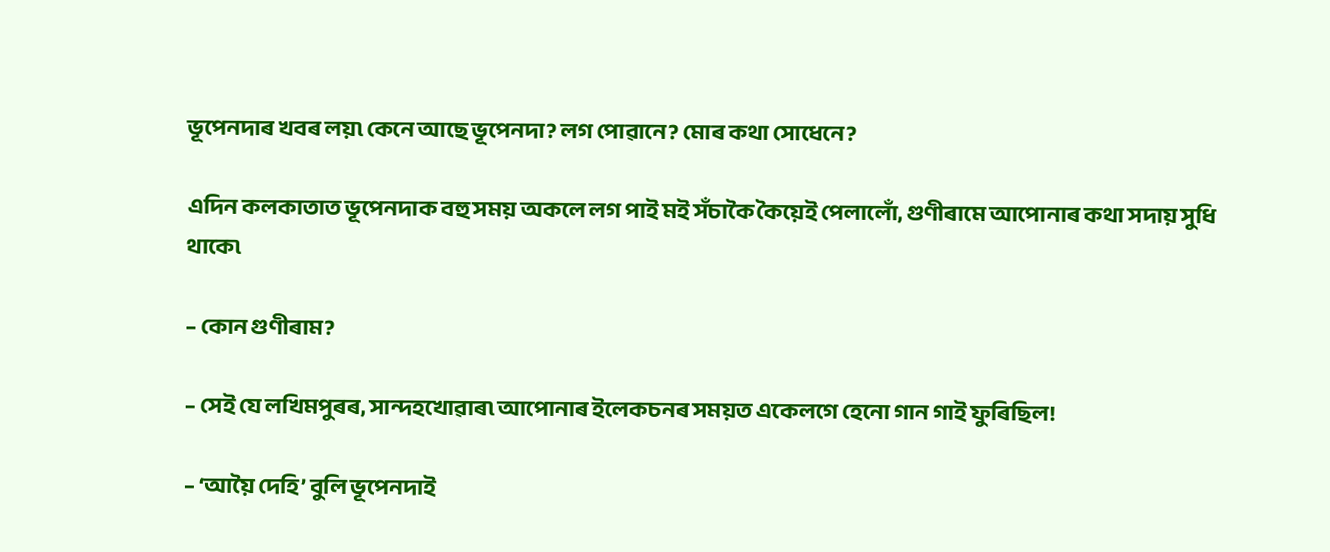ভূপেনদাৰ খবৰ লয়৷ কেনে আছে ভূপেনদা? লগ পোৱানে? মোৰ কথা সোধেনে?

এদিন কলকাতাত ভূপেনদাক বহু সময় অকলে লগ পাই মই সঁচাকৈ কৈয়েই পেলালোঁ, গুণীৰামে আপোনাৰ কথা সদায় সুধি থাকে৷

– কোন গুণীৰাম?

– সেই যে লখিমপুৰৰ, সান্দহখোৱাৰ৷ আপোনাৰ ইলেকচনৰ সময়ত একেলগে হেনো গান গাই ফুৰিছিল!

– ‘আয়ৈ দেহি’ বুলি ভূপেনদাই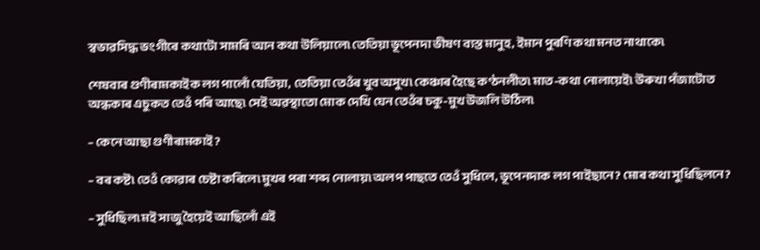স্বভাৱসিদ্ধ ভংগীৰে কথাটো সামৰি আন কথা উলিয়ালে৷ তেতিয়া ভূপেনদা ভীষণ ব্যস্ত মানুহ, ইমান পুৰণি কথা মনত নাথাকে৷

শেষবাৰ গুণীৰামকাইক লগ পালোঁ যেতিয়া, তেতিয়া তেওঁৰ খুব অসুখ৷ কেঞ্চাৰ হৈছে কণ্ঠনলীত৷ মাত-কথা নোলায়েই৷ উৰুখা পঁজাটোত অন্ধকাৰ এচুকত তেওঁ পৰি আছে৷ সেই অৱস্থাতো মোক দেখি যেন তেওঁৰ চকু-মুখ উজলি উঠিল৷

– কেনে আছা গুণীৰামকাই?

– বৰ কষ্ট৷ তেওঁ কোৱাৰ চেষ্টা কৰিলে৷ মুখৰ পৰা শব্দ নোলায়৷ অলপ পাছতে তেওঁ সুধিলে, ভূপেনদাক লগ পাইছানে? মোৰ কথা সুধিছিলনে?

– সুধিছিল৷ মই সাজু হৈয়েই আছিলোঁ এই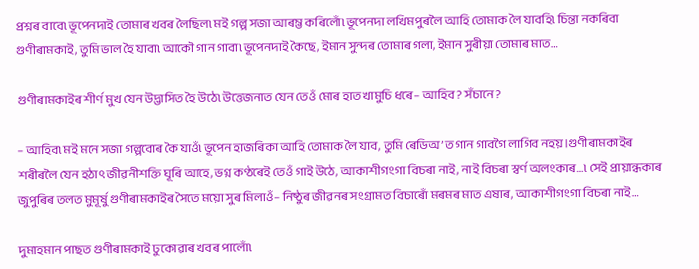প্ৰশ্নৰ বাবে৷ ভূপেনদাই তোমাৰ খবৰ লৈছিল৷ মই গল্প সজা আৰম্ভ কৰিলোঁ৷ ভূপেনদা লখিমপুৰলৈ আহি তোমাক লৈ যাবহি৷ চিন্তা নকৰিবা গুণীৰামকাই, তুমি ভাল হৈ যাবা৷ আকৌ গান গাবা৷ ভূপেনদাই কৈছে, ইমান সুন্দৰ তোমাৰ গলা, ইমান সুৰীয়া তোমাৰ মাত…

গুণীৰামকাইৰ শীৰ্ণ মুখ যেন উদ্ভাসিত হৈ উঠে৷ উত্তেজনাত যেন তেওঁ মোৰ হাত খামুচি ধৰে– আহিব? সঁচানে?

– আহিব৷ মই মনে সজা গল্পবোৰ কৈ যাওঁ৷ ভূপেন হাজৰিকা আহি তোমাক লৈ যাব, তুমি ৰেডিঅ’ত গান গাবগৈ লাগিব নহয়।গুণীৰামকাইৰ শৰীৰলৈ যেন হঠাৎ জীৱনীশক্তি ঘূৰি আহে, ভগ্ন কণ্ঠৰেই তেওঁ গাই উঠে, আকাশীগংগা বিচৰা নাই, নাই বিচৰা স্বৰ্ণ অলংকাৰ…৷ সেই প্ৰায়ান্ধকাৰ জুপুৰিৰ তলত মুমূৰ্ষু গুণীৰামকাইৰ সৈতে ময়ো সুৰ মিলাওঁ– নিষ্ঠুৰ জীৱনৰ সংগ্ৰামত বিচাৰোঁ মৰমৰ মাত এষাৰ, আকাশীগংগা বিচৰা নাই…

দুমাহমান পাছত গুণীৰামকাই ঢুকোৱাৰ খবৰ পালোঁ৷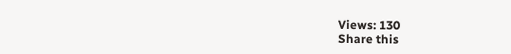Views: 130
Share this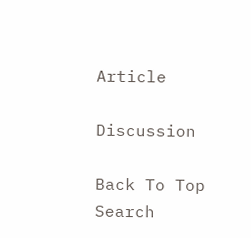Article

Discussion

Back To Top
Search